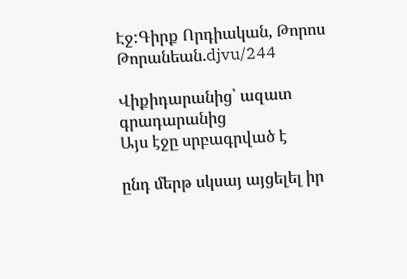Էջ:Գիրք Որդիական, Թորոս Թորանեան.djvu/244

Վիքիդարանից՝ ազատ գրադարանից
Այս էջը սրբագրված է

ընդ մերթ սկսայ այցելել իր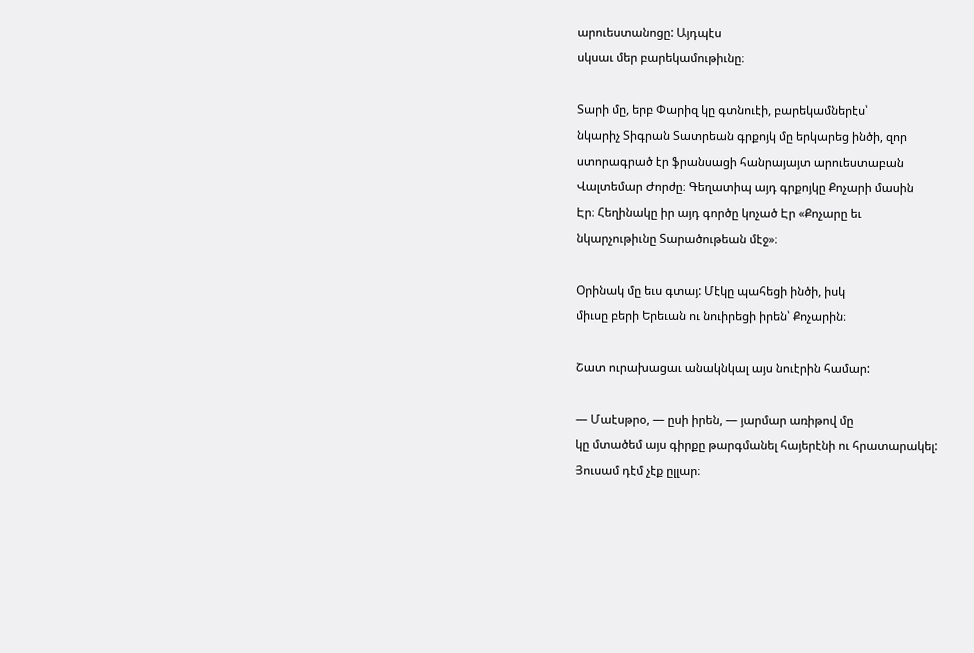արուեստանոցը: Այդպէս
սկսաւ մեր բարեկամութիւնը։

Տարի մը, երբ Փարիզ կը գտնուէի, բարեկամներէս՝
նկարիչ Տիգրան Տատրեան գրքոյկ մը երկարեց ինծի, զոր
ստորագրած էր ֆրանսացի հանրայայտ արուեստաբան
Վալտեմար Ժորժը։ Գեղատիպ այդ գրքոյկը Քոչարի մասին
Էր։ Հեղինակը իր այդ գործը կոչած Էր «Քոչարը եւ
նկարչութիւնը Տարածութեան մէջ»։

Օրինակ մը եւս գտայ: Մէկը պահեցի ինծի, իսկ
միւսը բերի Երեւան ու նուիրեցի իրեն՝ Քոչարին։

Շատ ուրախացաւ անակնկալ այս նուէրին համար:

— Մաէսթրօ, — ըսի իրեն, — յարմար առիթով մը
կը մտածեմ այս գիրքը թարգմանել հայերէնի ու հրատարակել:
Յուսամ դէմ չէք ըլլար։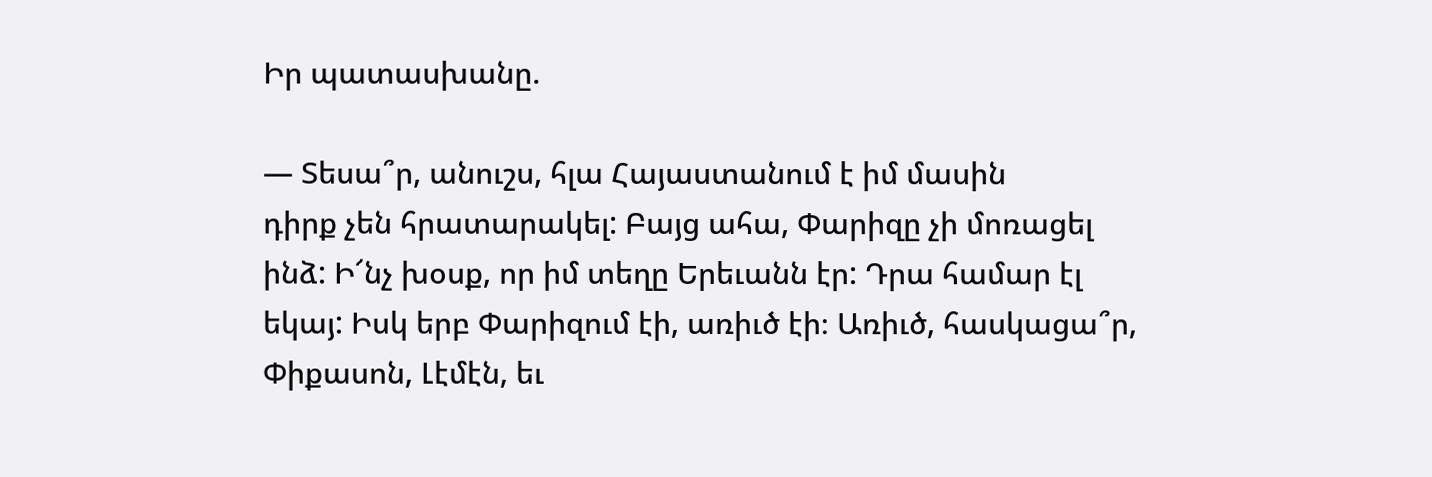Իր պատասխանը.

— Տեսա՞ր, անուշս, հլա Հայաստանում է իմ մասին
դիրք չեն հրատարակել: Բայց ահա, Փարիզը չի մոռացել
ինձ: Ի՜նչ խօսք, որ իմ տեղը Երեւանն էր: Դրա համար էլ
եկայ: Իսկ երբ Փարիզում էի, առիւծ էի։ Առիւծ, հասկացա՞ր,
Փիքասոն, Լէմէն, եւ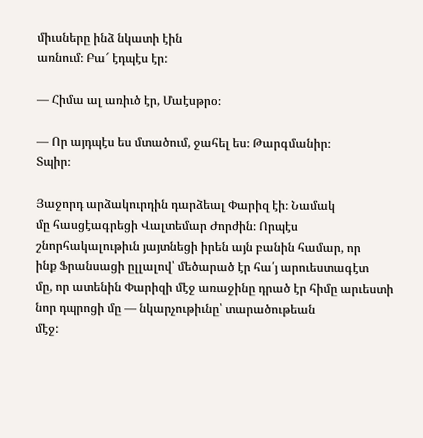միւսները ինձ նկատի էին
առնում։ Բա՜ էդպէս էր:

— Հիմա ալ առիւծ էր, Մաէսթրօ։

— Որ այդպէս ես մտածում, ջահել ես։ Թարգմանիր։
Տպիր։

Յաջորդ արձակուրդին դարձեալ Փարիզ էի։ Նամակ
մը հասցէագրեցի Վալտեմար Ժորժին։ Որպէս
շնորհակալութիւն յայտնեցի իրեն այն բանին համար, որ
ինք Ֆրանսացի ըլլալով՝ մեծարած էր հա՛յ արուեստագէտ
մը, որ ատենին Փարիզի մէջ առաջինը դրած էր հիմը արւեստի
նոր դպրոցի մը — նկարչութիւնը՝ տարածութեան
մէջ: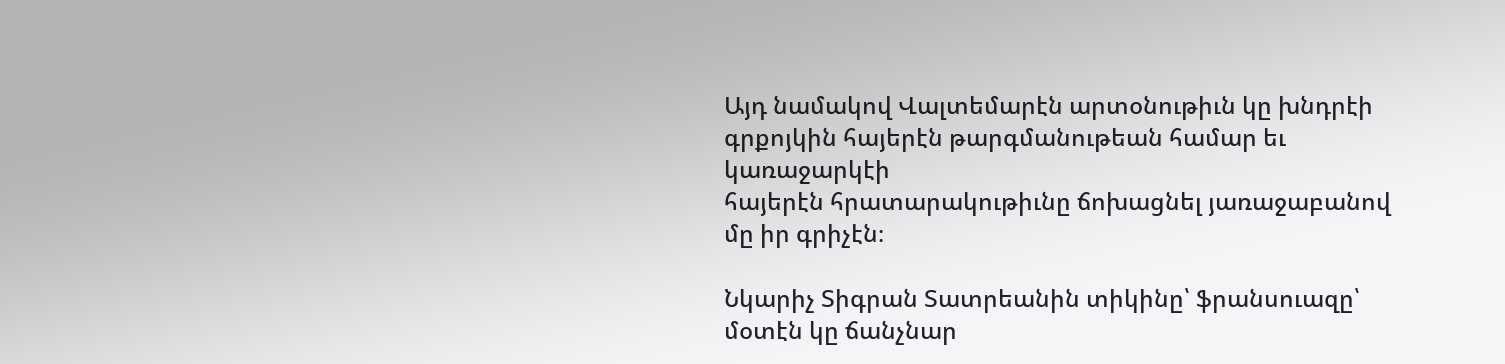Այդ նամակով Վալտեմարէն արտօնութիւն կը խնդրէի
գրքոյկին հայերէն թարգմանութեան համար եւ կառաջարկէի
հայերէն հրատարակութիւնը ճոխացնել յառաջաբանով
մը իր գրիչէն։

Նկարիչ Տիգրան Տատրեանին տիկինը՝ ֆրանսուազը՝
մօտէն կը ճանչնար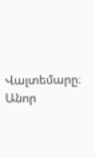Վալտեմարը։ Անոր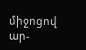միջոցով ար-